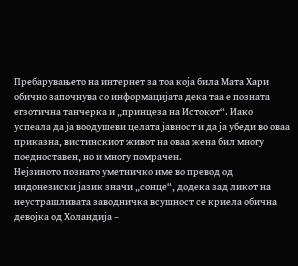Пребарувањето на интернет за тоа која била Мата Хари обично започнува со информацијата дека таа е позната егзотична танчерка и „принцеза на Истокот“. Иако успеала да ја воодушеви целата јавност и да ја убеди во оваа приказна, вистинскиот живот на оваа жена бил многу поедноставен, но и многу помрачен.
Нејзиното познато уметничко име во превод од индонезиски јазик значи „сонце“, додека зад ликот на неустрашливата заводничка всушност се криела обична девојка од Холандија ‒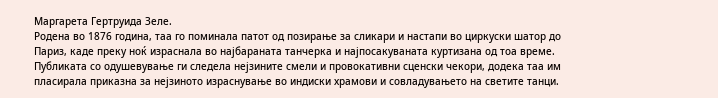Маргарета Гертруида Зеле.
Родена во 1876 година, таа го поминала патот од позирање за сликари и настапи во циркуски шатор до Париз, каде преку ноќ израснала во најбараната танчерка и најпосакуваната куртизана од тоа време. Публиката со одушевување ги следела нејзините смели и провокативни сценски чекори, додека таа им пласирала приказна за нејзиното израснување во индиски храмови и совладувањето на светите танци.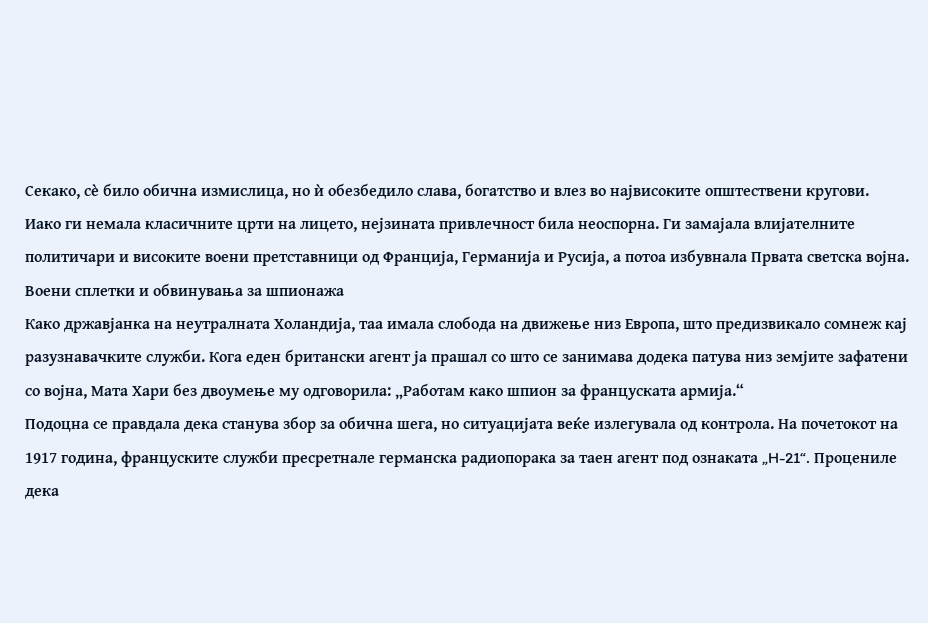Секако, сè било обична измислица, но ѝ обезбедило слава, богатство и влез во највисоките општествени кругови.
Иако ги немала класичните црти на лицето, нејзината привлечност била неоспорна. Ги замајала влијателните политичари и високите воени претставници од Франција, Германија и Русија, а потоа избувнала Првата светска војна.
Воени сплетки и обвинувања за шпионажа
Како државјанка на неутралната Холандија, таа имала слобода на движење низ Европа, што предизвикало сомнеж кај разузнавачките служби. Кога еден британски агент ја прашал со што се занимава додека патува низ земјите зафатени со војна, Мата Хари без двоумење му одговорила: „Работам како шпион за француската армија.“
Подоцна се правдала дека станува збор за обична шега, но ситуацијата веќе излегувала од контрола. На почетокот на 1917 година, француските служби пресретнале германска радиопорака за таен агент под ознаката „H-21“. Процениле дека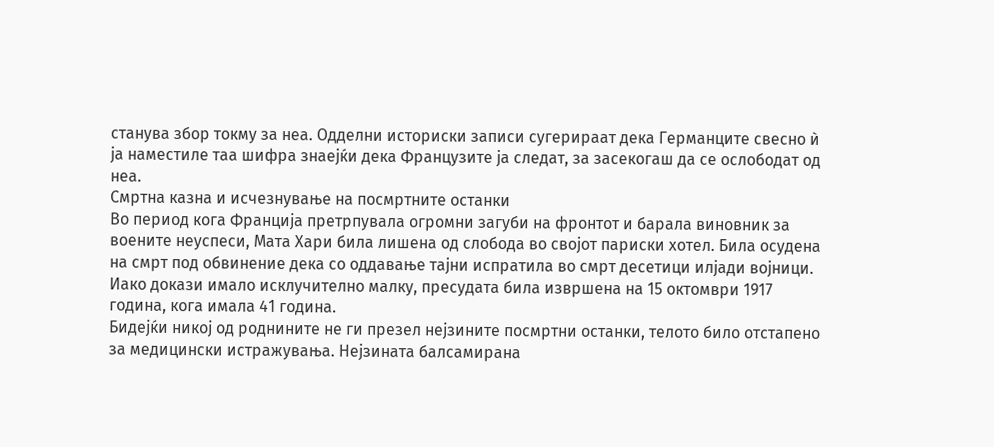станува збор токму за неа. Одделни историски записи сугерираат дека Германците свесно ѝ ја наместиле таа шифра знаејќи дека Французите ја следат, за засекогаш да се ослободат од неа.
Смртна казна и исчезнување на посмртните останки
Во период кога Франција претрпувала огромни загуби на фронтот и барала виновник за воените неуспеси, Мата Хари била лишена од слобода во својот париски хотел. Била осудена на смрт под обвинение дека со оддавање тајни испратила во смрт десетици илјади војници. Иако докази имало исклучително малку, пресудата била извршена на 15 октомври 1917 година, кога имала 41 година.
Бидејќи никој од роднините не ги презел нејзините посмртни останки, телото било отстапено за медицински истражувања. Нејзината балсамирана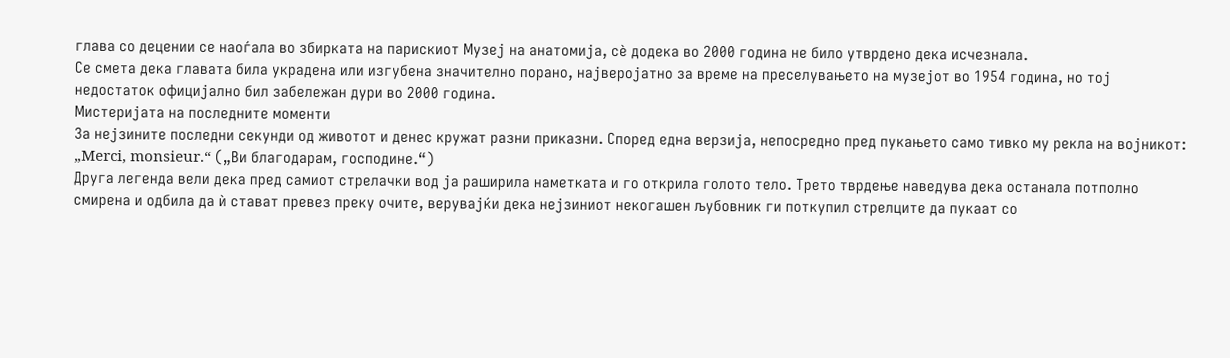глава со децении се наоѓала во збирката на парискиот Музеј на анатомија, сè додека во 2000 година не било утврдено дека исчезнала.
Се смета дека главата била украдена или изгубена значително порано, најверојатно за време на преселувањето на музејот во 1954 година, но тој недостаток официјално бил забележан дури во 2000 година.
Мистеријата на последните моменти
За нејзините последни секунди од животот и денес кружат разни приказни. Според една верзија, непосредно пред пукањето само тивко му рекла на војникот: „Merci, monsieur.“ („Ви благодарам, господине.“)
Друга легенда вели дека пред самиот стрелачки вод ја раширила наметката и го открила голото тело. Трето тврдење наведува дека останала потполно смирена и одбила да ѝ стават превез преку очите, верувајќи дека нејзиниот некогашен љубовник ги поткупил стрелците да пукаат со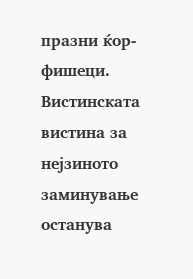празни ќор-фишеци. Вистинската вистина за нејзиното заминување останува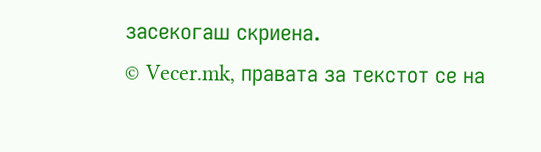засекогаш скриена.
© Vecer.mk, правата за текстот се на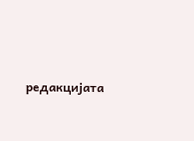редакцијата